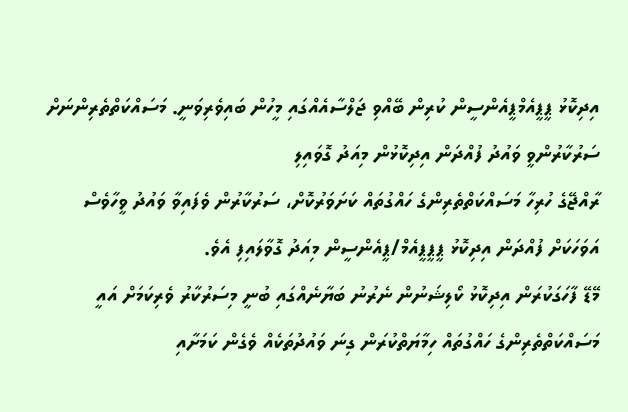އިދިކޮޅު ޕީޕީއެމްޕީއެންސީން ކުރިން ބޭއްވި ޖަލްސާއެއްގައި މީހުން ބައިވެރިވަނީ. މަސައްކަތްތެރިންނަށް ސަރުކާރުންވީ ވައުދު ފުއްދަން އިދިކޮޅުން މިއަދު ގޮވައިލި
ރާއްޖޭގެ ހުރިހާ މަސައްކަތްތެރިންގެ ހައްގުތައް ކަށަވަރުކޮށް، ސަރުކާރުން ވެފައިވާ ވައުދު ވީހާވެސް އަވަހަކަށް ފުއްދަން އިދިކޮޅު ޕީޕީޕީއެމް/ޕީއެންސީން މިއަދު ގޮވާލައިފި އެވެ.
މޭޑޭ ފާހަގަކުރަން އިދިކޮޅު ކޯލިޝަނުން ނެރުނު ބަޔާނެއްގައި ބުނީ މިސަރުކާރު ވެރިކަމަށް އައީ މަސައްކަތްތެރިންގެ ހައްގުތައް ހިމާޔަތްކުރަން ގިނަ ވައުދުތަކެއް ވެގެން ކަމަށާއި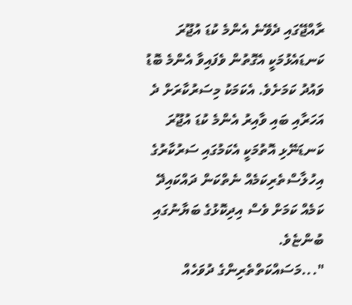ރާއްޖޭގައި ދެވޭނެ އެންމެ ކުޑަ އުޖޫރަ ކަނޑައެޅުމަކީ އެގޮތުން ވެފައިވާ އެންމެ ބޮޑު ވައުދު ކަމަށެވެ. އެކަމަކު މިސަރުކާރަށް ދެ އަހަރާއި ބައި ވާއިރު އެންމެ ކުޑަ އުޖޫރަ ކަނޑަނޭޅި އޮތުމަކީ އެކަމުގައި ސަރުކާރުގެ އިހުލާސްތެރިކަމެއް ނެތްކަން ދައްކައިދޭ ކަމެއް ކަމަށް ވެސް އިދިކޮޅުގެ ބަޔާނުގައި ބުންޏެވެ.
"...މަސައްކަތްތެރިންގެ ދުވަހެއް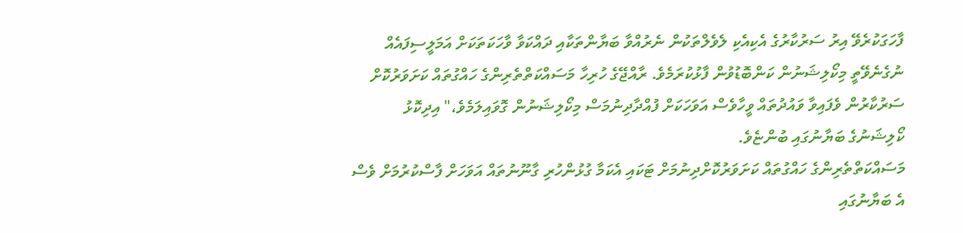ފާހަގަކުރެވޭ އިރު ސަރުކާރުގެ އެކިއެކި ލެވެލްތަކުން ނެރުއްވާ ބަޔާންތަކާއި ދައްކަވާ ވާހަކަތަކަށް އަމަލީސިފައެއް ނުގެނެވޭތީ މިކޯލިޝަނުން ކަންބޮޑުވުން ފާޅުކުރަމެވެ. ރާއްޖޭގެ ހުރިހާ މަސައްކަތްތެރިންގެ ހައްގުތައް ކަށަވަރުކޮށް ސަރުކާރުން ވެފައިވާ ވައުދުތައް ވީހާވެސް އަވަހަކަށް ފުއްދާދިނުމަސް މިކޯލިޝަނުން ގޮވައިލަމެވެ،" އިދިކޮޅު ކޯލިޝަނުގެ ބަޔާނުގައި ބުންޏެވެ.
މަސައްކަތްތެރިންގެ ހައްގުތައް ކަށަވަރުކޮށްދިނުމަށް ޓަކައި އެކަމާ ގުޅުންހުރި ގާނޫނުތައް އަވަހަށް ފާސްކުރުމަށް ވެސް އެ ބަޔާނުގައި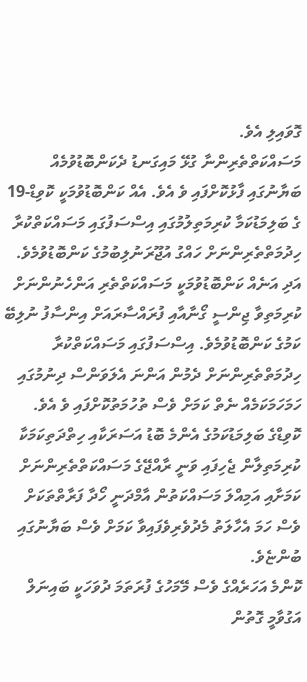ގޮވައިލި އެވެ.
މަސައްކަތްތެރިންނާ ގުޅޭ މައިގަނޑު ދެކަންބޮޑުވުމެއް ބަޔާނުގައި ފާޅުކޮށްފައި ވެ އެވެ. އެއް ކަންބޮޑުވުމަކީ ކޮވިޑް-19 ގެ ބަލިމަޑުކަމާ ކުރިމަތިލުމުގައި އިސްސަފުގައި މަސައްކަތްކުރާ ހިދުމަތްތެރިންނަށް ހައްގު އުޖޫރަނުލިބުމުގެ ކަންބޮޑުވުމެވެ. އަދި އަނެއް ކަންބޮޑުވުމަކީ މަސައްކަތްތެރި އަންހެނުންނަށް ކުރިމަތިވާ ޖިންސީ ގޯނާއާއި ފުރައްސާރައަށް އިންސާފު ނުލިބޭ ކަމުގެ ކަންބޮޑުވުމެވެ. އިސްސަފުގައި މަސައްކަތްކުރާ ހިދުމަތްތެރިންނަށް ދެމުން އަންނަ އެލަވަންސް ދިނުމުގައި ހަމަހަމަކަމެއް ނެތް ކަމަށް ވެސް ތުހުމަތުކޮށްފައި ވެ އެވެ.
ކޮވިޑްގެ ބަލިމަޑުކަމުގެ އެންމެ ބޮޑު އަސަރަކާއި ހިތްދަތިކަމަކާ ކުރިމަތިލާން ޖެހިފައި ވަނީ ރާއްޖޭގެ މަސައްކަތްތެރިންނަށް ކަމަށާއި އަމިއްލަ މަސައްކަތުން އާމްދަނީ ހޯދާ ފަރާތްތަކަށް ވެސް ހަމަ އެހާލަތު މެދުވެރިވެފައިވާ ކަމަށް ވެސް ބަޔާނުގައި ބުންޏެވެ.
ކޮންމެ އަހަރެއްގެ ވެސް މޭމަހުގެ ފުރަތަމަ ދުވަހަކީ ބައިނަލް އަގުވާމީ ގޮތުން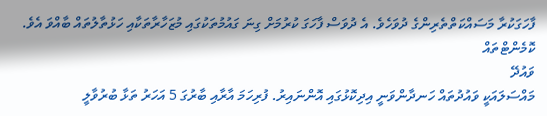ފާހަގަކުރާ މަސައްކަތްތެރިންގެ ދުވަހެވެ. އެ ދުވަސް ފާހަގަ ކުރުމަށް ގިނަ ގައުމުތަކުގައި މުޒަހާރާތަކާއި ހަޅުތާލުތައް ބާއްވަ އެވެ.
ކޮމެންޓްތައް
ވައުދޭ
މައްސަލައަކީ ވައުދުތައް ހަނދާންވަނީ އިދިކޮޅުގައި އޮންނައިރު. ފުރިހަމަ އާރާއި ބާރުގަ 5 އަހަރު ތަޅާ ބުރުވާލީ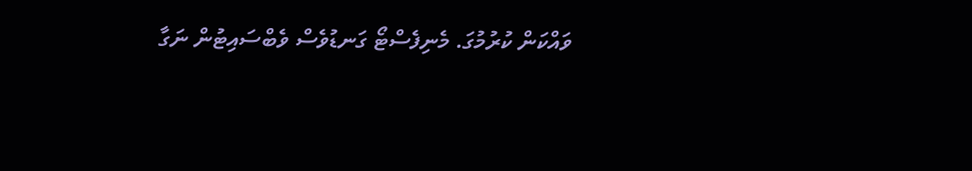ވައްކަން ކުރުމުގަ. މެނިފެސްޓޯ ގަނޑުވެސް ވެބްސައިޓުން ނަގާ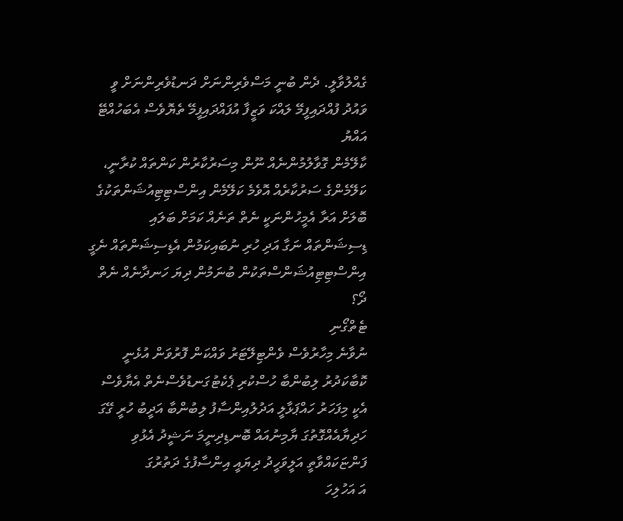ގެއްލުވާލީ. ދެން ބުނީ މަސްވެރިންނަށް ދަނޑުވެރިންނަށް ވީ ވައުދު ފުއްދައިފީމޭ ލައްކަ ވަޒީފާ އުފައްދައިފީމޭ ތެޔޮވެސް އެބަހުއްޓޭ
އައްޔު
ކާލޭމެން ގޮވާލުމުންނެއް ނޫން މިސަރުކާރުން ކަންތައް ކުރާނީ، ކަލޭމެންގެ ސަރުކާރެއް އޮވެމެ ކަލޭމެން އިންސްޓިޓިއުޝަންތަކުގެ ބޮލަށް އަރާ އެމީހުންނަކީ ނެތް ތަނެއް ކަމަށް ބަލައި ޑިސިޝަންތައް ނަގާ އަދި ހުރި ނުބައިކަމުން އެޑިސިޝަންތައް ނެގީ އިންސްޓިޓިއުޝަންސްތަކުން ބުނަމުން ދިޔަ ހަނދާނެއް ނެތް ދޯ؟
ޓެތްގޯނި
ނުވާނެ މިހާރުވެސް ވެންޓިލޭޓަރު ވައްކަން ފޮރުވަން އުޅެނީ ކޮބާކަދުރު ލިބުންބާ ހުސްކުރި ޕެކެޓުގަނޑުވެސްނެތް އެޔާވެސް އެކީ މިފަހަރު ހައްޕަޅާލީ އަދުލުއިންސާފު ލިބުންބާ އަދީބު ހުރީ ގޭގަ ހަދިޔާއެއްގޮތުގަ ޔާމިނުއައް ބޮނޑިދިނީމަ ނަޝީދު އެޅުވި ފަންޏަކައްވާތީ އަލީވަހީދު ދިޔައީ އިންސާފުގެ ދަތުރުގަ
އަ އަހުލިހަ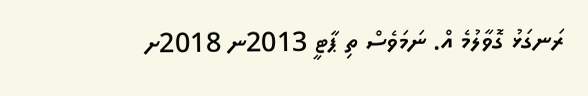ރަނގަޅު ގޮވާލުމެ އް. ނަމަވެސް ތި ޕާޓީ 2013ނ 2018ށ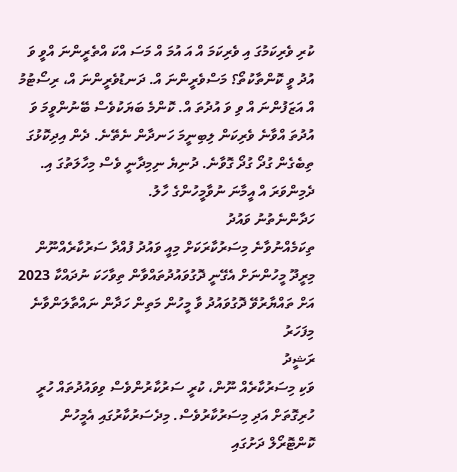ކުރި ވެރިކަމުގަ އި ވެރިކަމަ އް އަ އުމަ އް މަސަ އްކަ އްތެރީންނަ އްވީ ވަ އުދު ވީ ކޮންތާކުތޯ؟ މަސްވެރީންނަ އް. ދަނޑުވެރީންނަ އް، ރިސޯޓުމު އް އަޒަފުންނަ އް ވި ވަ އުދުތަ އް. ކޮންމެ ބަޔަކުވެސް ބޭނުންވީމަ ވަ އުދުތަ އްވާނެ ވެރިކަން ލިބިނީމަ ހަނދާން ނެތޭނެ. ދެން އިދިކޮޅުގަ ތިބެގެން ގުދޯ ގުދޯ ގޮވާނެ. ދުނިޔެ ނިމިދާނީ ވެސް މިހާލަތުގަ އި. ދެމިންވަރަ އް އީމާނަ ނުވާމީހުންގެ ހާލު.
ހަދާންނެތުނު ވައުދު
ތިކަމެއްނުވާނެ މިސަރުކާރަކަށް މިއީ ވައުދު ފުއްދާ ސަރުކާރެއްނޫން މިރީދޫ މީހުންނަށް އެގޭނީ ދޮގުވައުދުތައްވާން ތިވާހަކަ ނުދައްކާ 2023 އަށް ތައްޔާރުވޭ ދޮގުވައުދު ވާ މީހުން މަތިން ހަދާން ނައްތާލަންވާނެ މިފަހަރު
ރަޝީދު
ވަކި މިސަރުކާރެއް ނޫން، ކުރީ ސަރުކާރުންވެސް ވިވައުދުތައް ހުރީ ހުރިގޮތަށް އަދި މިސަރުކާރުވެސް. މިދެސަރުކާރުގައި އެމީހުން ކޮންޓޮރޯލް ދަށުގައި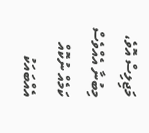މަޖިލިސް އޮވެ، މިބުނާ އެއްވެސް ކަމެއް ނުކޮއް އެއްބައަކު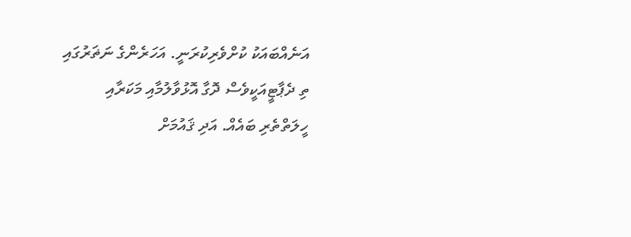އަނެއްބައަކު ކުށްވެރިކުރަނީ. އަހަރެންގެ ނަޡަރުގައި ތި ދެޕާޓީއަކީވެސް ދޮގާ އޮޅުވާލުމާއި މަކަރާއި ހީލަތްތެރި ބައެއް. އަދި ޤައުމަށް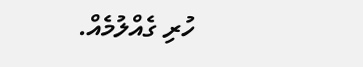ހުރި ގެއްލުމެއް.